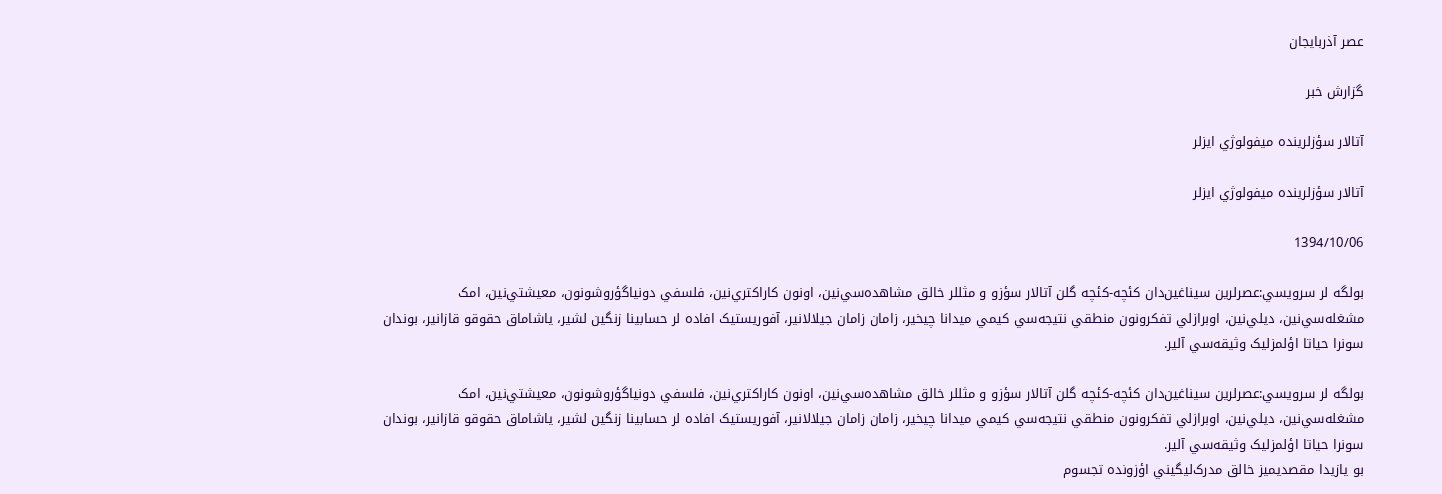عصر آذربایجان

گزارش خبر

آتا‌لار سؤزلرينده ميفولوژي ايزلر

آتا‌لار سؤزلرينده ميفولوژي ايزلر

1394/10/06

بولگه لر سرويسي:عصرلرين سيناغين‌دان کئچه-کئچه گلن آتا‌لار سؤزو و مثللر خالق مشاهده‌سي‌نين، اونون کاراکتري‌نين، فلسفي دونياگؤروشونون، معيشتي‌نين، امک مشغله‌سي‌نين، ديلي‌نين، اوبرازلي تفکرونون منطقي نتيجه‌سي کيمي ميدانا چيخير، زامان زامان جيلا‌لانير، آفوريستيک افاده لر حسابينا زنگين لشير، ياشاماق حقوقو قازانير، بوندان سونرا حياتا اؤلمزليک وثيقه‌سي آلير.

بولگه لر سرويسي:عصرلرين سيناغين‌دان کئچه-کئچه گلن آتا‌لار سؤزو و مثللر خالق مشاهده‌سي‌نين، اونون کاراکتري‌نين، فلسفي دونياگؤروشونون، معيشتي‌نين، امک مشغله‌سي‌نين، ديلي‌نين، اوبرازلي تفکرونون منطقي نتيجه‌سي کيمي ميدانا چيخير، زامان زامان جيلا‌لانير، آفوريستيک افاده لر حسابينا زنگين لشير، ياشاماق حقوقو قازانير، بوندان سونرا حياتا اؤلمزليک وثيقه‌سي آلير.
بو يازيدا مقصديميز خالق مدرک‌ليگيني اؤزونده تجسوم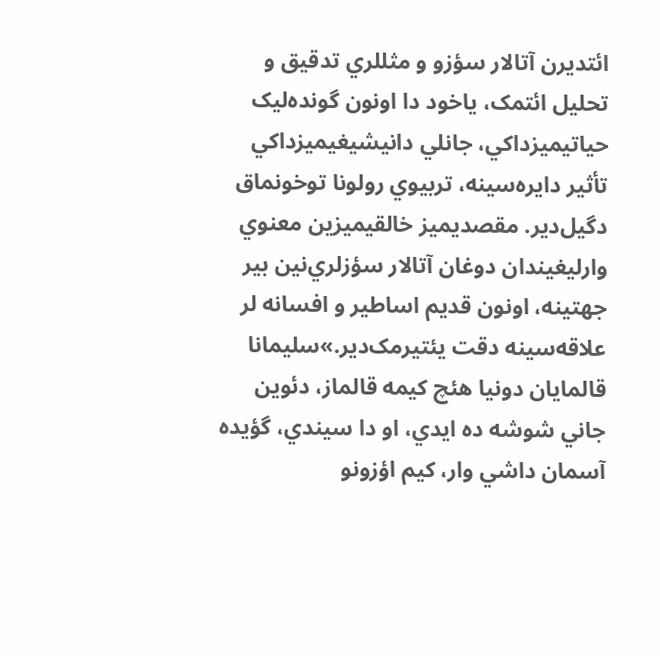ائتديرن آتا‌لار سؤزو و مثللري تدقيق و تحليل ائتمک، ياخود دا اونون گونده‌ليک حياتيميزداکي، جانلي دانيشيغيميزداکي تأثير دايره‌سينه، تربيوي رولونا توخونماق دگيل‌دير. مقصديميز خالقيميزين معنوي وارليغيندان دوغان آتا‌لار سؤزلري‌نين بير جهتينه، اونون قديم اساطير و افسانه لر علاقه‌سينه دقت يئتيرمک‌دير.»سليمانا قالمايان دونيا هئچ کيمه قالماز، دئوين جاني شوشه ده ايدي، او دا سيندي، گؤيده آسمان داشي وار، کيم اؤزونو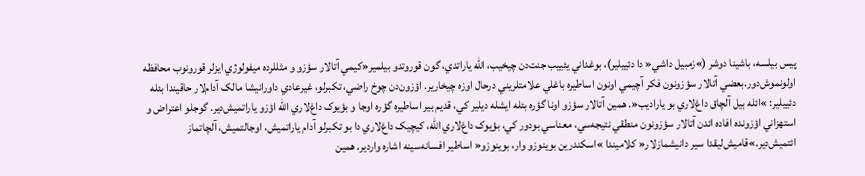پيس بيلسه، باشينا دوشر (»زمبيل داشي« دا دئييلير)، بوغداني يئييب جنت‌دن چيخيب، الله ياراتدي، گون قوروتدو بيلمير«کيمي آتا‌لار سؤزو و مثللرده ميفولوژي ايزلر قورونوب محافظه اولونموش‌دور.بعضي آتا‌لار سؤزونون فکر آچيمي اونون اساطيره باغلي علامتلريني درحال اوزه چيخارير. اؤزون‌دن چوخ راضي، تکبرلو، غيرعادي داورانيشا مالک آدام‌لار حاقيندا بئله دئييلير: »ائله بيل آلچاق داغ‌لاري بو ياراديب«. همين آتا‌لار سؤزو اونا گؤره بئله ايشله ديلير کي، قديم بير اساطيره گؤره اوجا و بؤيوک داغ‌لاري الله اؤزو ياراتميش‌دير. گوجلو اعتراض و استهزاني اؤزونده افاده ائدن آتا‌لار سؤزونون منطقي نتيجه‌سي، معناسي بودور کي، بؤيوک داغ‌لاري الله، کيچيک داغ‌لاري دا بو تکبرلو آدام ياراتميش، اوجالتميش، آلچاتماز ائتميش‌دير.»قاميش‌ليقدا سير دانيشمازلار« کلاميندا »اسكندرين بوينوزو وار، بوينوزو« اساطير افسانه‌سينه اشاره واردير. همين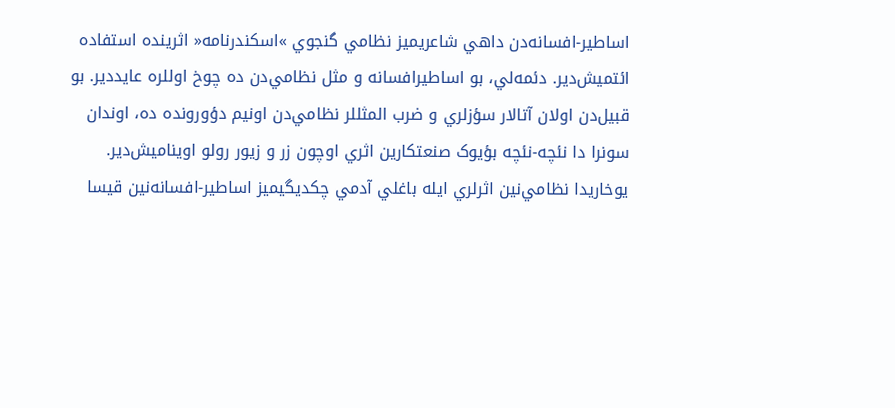اساطير-افسانه‌دن داهي شاعريميز نظامي گنجوي »اسكندرنامه« اثرينده استفاده ائتميش‌دير. دئمه‌لي، بو اساطيرافسانه و مثل نظامي‌دن ده چوخ اوللره عايددير. بو قبيل‌دن اولان آتا‌لار سؤزلري و ضرب المثللر نظامي‌دن اونيم دؤورونده ده، اوندان سونرا دا نئچه-نئچه بؤيوک صنعتکارين اثري اوچون زر و زيور رولو اويناميش‌دير.
يوخاريدا نظامي‌نين اثرلري ايله باغلي آدمي چکديگيميز اساطير-افسانه‌نين قيسا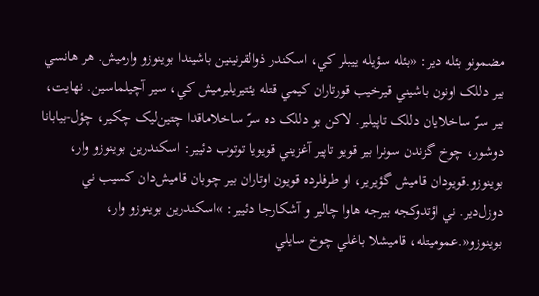مضمونو بئله ‌دير: «بئله سؤيله ييبلر کي، اسكندر ذوالقرنينين باشيندا بوينوزو وارميش. هر هانسي بير دللک اونون باشيني قيرخيب قورتاران کيمي قتله يئتيريليرميش کي، سير آچيلماسين. نهايت، بير سرّ ساخلايان دللک تاپيلير. لاکن بو دللک ده سرّ ساخلاماقدا چتين‌ليک چکير، چؤل-بيابانا دوشور، چوخ گزندن سونرا بير قويو تاپير آغزيني قويويا توتوب دئيير: اسكندرين بوينوزو وار، بوينوزو.قويودان قاميش گؤيرير، او طرفلرده قويون اوتاران بير چوبان قاميش‌دان کسيب ني دوزل‌دير. ني اؤتدوکجه بيرجه هاوا چالير و آشکارجا دئيير: »اسكندرين بوينوزو وار، بوينوزو«.عموميتله، قاميشلا باغلي چوخ سايلي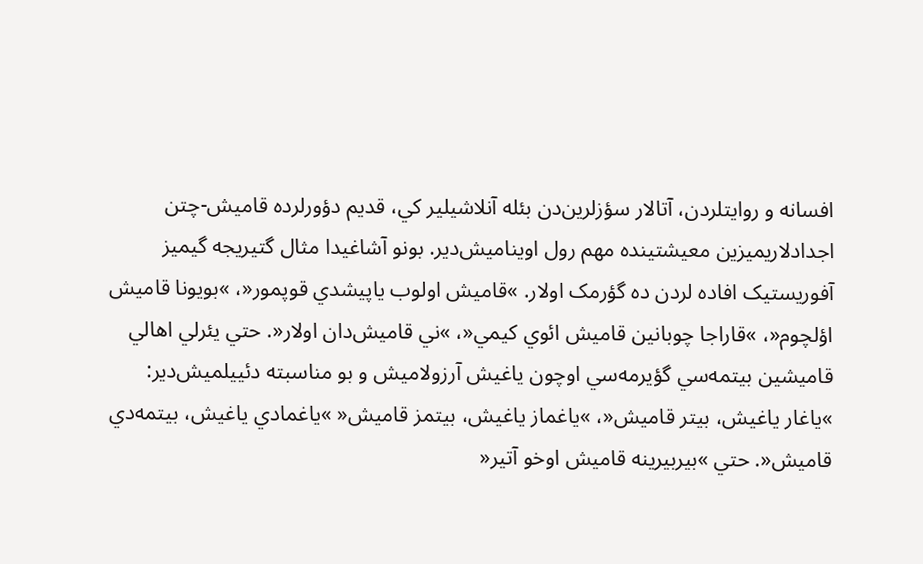افسانه و روايتلردن، آتا‌لار سؤزلرين‌دن بئله آنلاشيلير کي، قديم دؤورلرده قاميش-چتن اجدادلاريميزين معيشتينده مهم رول اويناميش‌دير. بونو آشاغيدا مثال گتيريجه گيميز آفوريستيک افاده لردن ده گؤرمک اولار. »قاميش اولوب ياپيشدي قوپمور«، »بويونا قاميش اؤلچوم«، »قاراجا چوبانين قاميش ائوي کيمي«، »ني قاميش‌دان اولار«. حتي يئرلي اها‌لي قاميشين بيتمه‌سي گؤيرمه‌سي اوچون ياغيش آرزولاميش و بو مناسبته دئييلميش‌دير: »ياغار ياغيش، بيتر قاميش«، »ياغماز ياغيش، بيتمز قاميش« »ياغمادي ياغيش، بيتمه‌دي قاميش«. حتي »بيربيرينه قاميش اوخو آتير«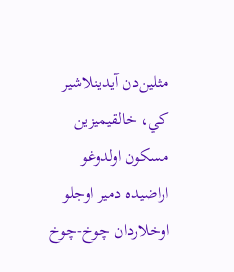مثلين‌دن آيدينلاشير کي، خالقيميزين مسکون اولدوغو اراضيده دمير اوجلو اوخلاردان چوخ-چوخ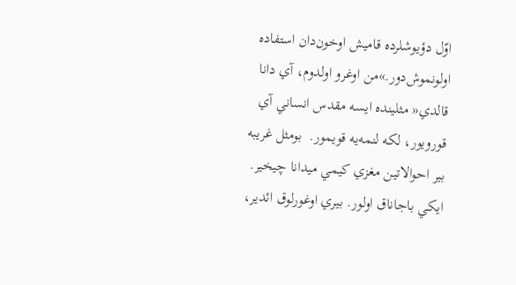اوّل دؤيوشلرده قاميش اوخون‌دان استفاده اولونموش‌دور.»من اوغرو اولدوم، آي دانا قالدي« مثلينده ايسه مقدس انساني آي قورويور، لکه لنمه‌يه قويمور.  بومثل غريبه بير احوالاتين مغزي کيمي ميدانا چيخير. ايکي باجاناق اولور. بيري اوغورلوق ائدير،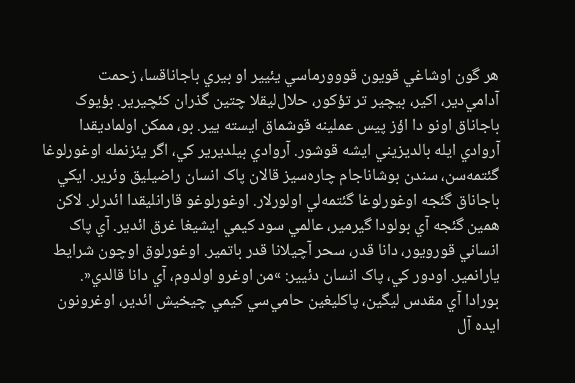هر گون اوشاغي قويون قووورماسي يئيير او بيري باجاناقسا، زحمت آدامي‌دير، اکير، بيچير تر تؤکور، حلال‌ليقلا چتين گذران کئچيرير. بؤيوک باجاناق اونو دا اؤز پيس عملينه قوشماق ايسته يير. بو، ممکن اولماديقدا آروادي ايله بالديزيني ايشه قوشور. آروادي بيلديرير کي، اگر يئزنمله اوغورلوغا گئتمه‌سن، سندن بوشاناجام چاره‌سيز قالان پاک انسان راضيليق وئرير. ايکي باجاناق گئجه اوغورلوغا گئتمه‌لي اولورلار. اوغورلوغو قارانليقدا ائدرلر. لاکن همين گئجه آي بولودا گيرمير، عالمي سود کيمي ايشيغا غرق ائدير. آي پاک انساني قورويور، دانا قدر، سحر آچيلانا قدر باتمير. اوغورلوق اوچون شرايط يارانمير. اودور کي، پاک انسان دئيير: »من اوغرو اولدوم، آي دانا قالدي«.
بورادا آي مقدس ليگين، پاکليغين حامي‌سي کيمي چيخيش ائدير، اوغرونون ايده آل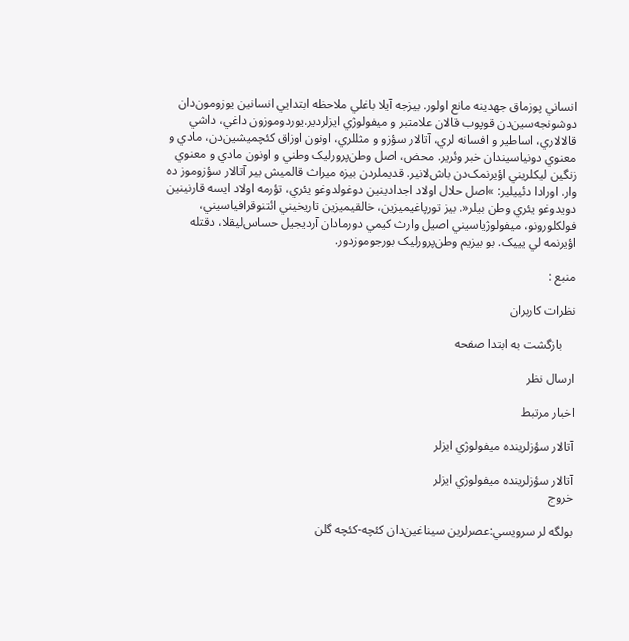انساني پوزماق جهدينه مانع اولور. بيزجه آيلا باغلي ملاحظه ابتدايي انسانين يوزومون‌دان دوشونجه‌سين‌دن قوپوب قالان علامتبر و ميفولوژي ايزلردير.يوردوموزون داغي، داشي قالا‌لاري، اساطير و افسانه لري، آتا‌لار سؤزو و مثللري، اونون اوزاق کئچميشين‌دن، مادي و معنوي دونياسيندان خبر وئرير. محض، اصل وطن‌پرورليک وطني و اونون مادي و معنوي زنگين ليکلريني اؤيرنمک‌دن باش‌لانير. قديملردن بيزه ميراث قالميش بير آتا‌لار سؤزوموز ده وار. اورادا دئييلير: »اصل حلال اولاد اجدادينين دوغولدوغو يئري، تؤرمه اولاد ايسه قارنينين دويدوغو يئري وطن بيلر«. بيز تورپاغيميزين، خالقيميزين تاريخيني ائتنوقرافياسيني، فولکلورونو، ميفولوژياسيني اصيل وارث کيمي دورما‌دان آرديجيل حساس‌ليقلا، دقتله اؤيرنمه لي يييک. بو بيزيم وطن‌پرورليک بورجوموزدور.

منبع :

نظرات کاربران

    بازگشت به ابتدا صفحه

ارسال نظر

اخبار مرتبط

آتا‌لار سؤزلرينده ميفولوژي ايزلر

آتا‌لار سؤزلرينده ميفولوژي ايزلر
خروج

بولگه لر سرويسي:عصرلرين سيناغين‌دان کئچه-کئچه گلن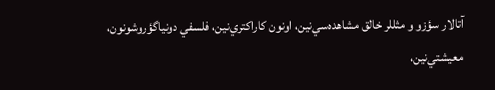آتا‌لار سؤزو و مثللر خالق مشاهده‌سي‌نين، اونون کاراکتري‌نين، فلسفي دونياگؤروشونون، معيشتي‌نين،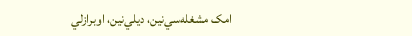امک مشغله‌سي‌نين، ديلي‌نين، اوبرازلي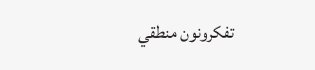تفکرونون منطقي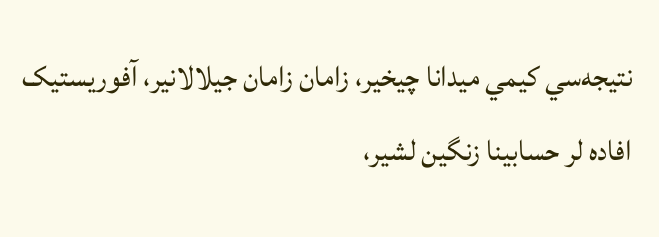نتيجه‌سي کيمي ميدانا چيخير، زامان زامان جيلا‌لانير، آفوريستيک افاده لر حسابينا زنگين لشير،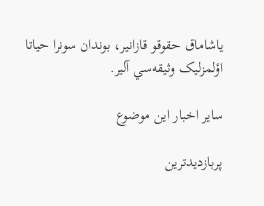ياشاماق حقوقو قازانير، بوندان سونرا حياتا اؤلمزليک وثيقه‌سي آلير.

سایر اخبار این موضوع

پربازدیدترین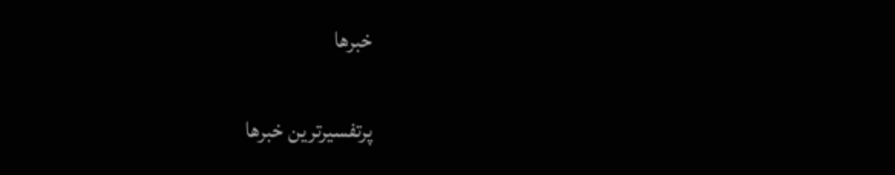خبرها

پرتفسیرترین خبرها